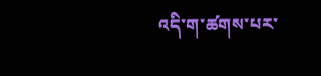འདི་ག་ཚགས་པར་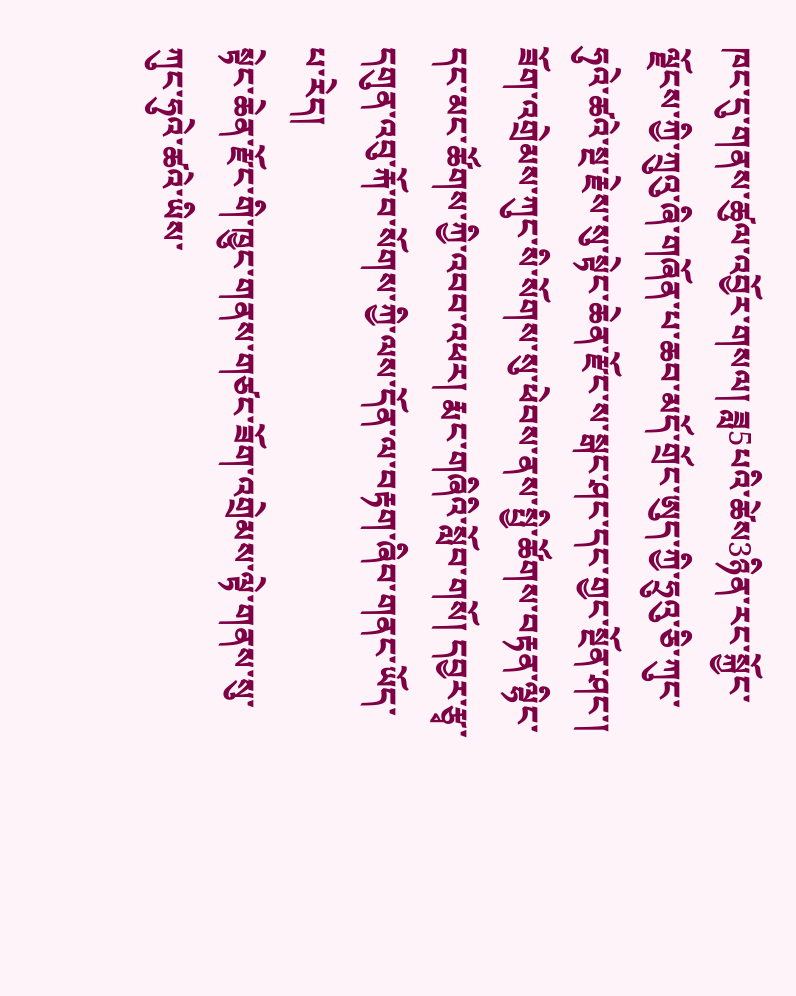ཁང་དུ་གནས་ཚུལ་འབྱོར་གསལ། ཟླ5པའི་ཚེས3ཉིན་རང་སྐྱོང་ལྗོངས་ཀྱི་ཀྲུའུ་ཞི་གཞོན་པ་ཆབ་མདོ་གྲོང་ཨུད་ཀྱི་ཧྲུའུ་ཅི་ཀུང་ཧུའེ་ཚའེ་སྔ་རྗེས་སུ་སྟེང་ཆེན་རྫོང་ས་སྒང་ཤང་དང་གྱང་སྔོན་ཤང་། ཟོག་འགྲེམས་ཀུང་སི་སོགས་སུ་ཕེབས་ནས་སྤྱི་ཚོགས་བརྟན་ལྷིང་དང་མང་ཚོགས་ཀྱི་འབབ་འཕར། རྨང་གཞིའི་སློབ་གསོ། དབྱར་རྩྭ་དགུན་འབུ་རྐོ་བ་སོགས་ཀྱི་ལས་དོན་ལ་བརྟག་ཞིབ་གནང་ཡོད་པ་རེད།
སྟེང་ཆེན་རྫོང་གི་ཁྱུང་གནས་གཙང་ཟོག་འགྲེམས་ལྟེ་གནས་སུ་ཀུང་ཧུའེ་ཚའེ་ཡིས་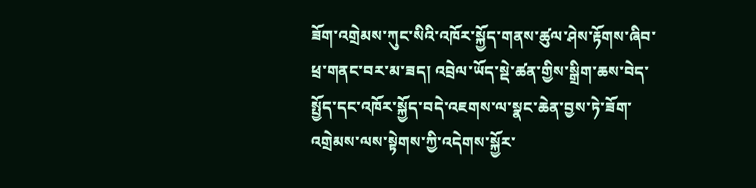ཟོག་འགྲེམས་ཀུང་སིའི་འཁོར་སྐྱོད་གནས་ཚུལ་ཤེས་རྟོགས་ཞིབ་ཕྲ་གནང་བར་མ་ཟད། འབྲེལ་ཡོད་སྡེ་ཚན་གྱིས་སྒྲིག་ཆས་བེད་སྤྱོད་དང་འཁོར་སྐྱོད་བདེ་འཇགས་ལ་སྣང་ཆེན་བྱས་ཏེ་ཟོག་འགྲེམས་ལས་སྟེགས་ཀྱི་འདེགས་སྐྱོར་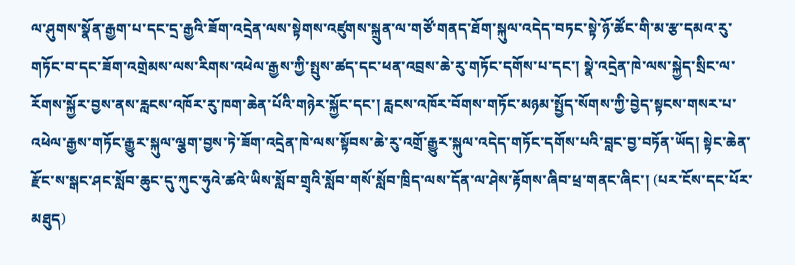ལ་ཤུགས་སྣོན་རྒྱག་པ་དང་དྲ་རྒྱའི་ཟོག་འདྲེན་ལས་སྟེགས་འཛུགས་སྐྲུན་ལ་གཙོ་གནད་ཐོག་སྐུལ་འདེད་བཏང་སྟེ་ཉོ་ཚོང་གི་མ་རྩ་དམའ་རུ་གཏོང་བ་དང་ཟོག་འགྲེམས་ལས་རིགས་འཕེལ་རྒྱས་ཀྱི་སྤུས་ཚད་དང་ཕན་འབྲས་ཆེ་རུ་གཏོང་དགོས་པ་དང་། སྣེ་འདྲེན་ཁེ་ལས་སྐྱེད་སྲིང་ལ་རོགས་སྐྱོར་བྱས་ནས་རླངས་འཁོར་རུ་ཁག་ཆེན་པོའི་གཉེར་སྐྱོང་དང་། རླངས་འཁོར་བོགས་གཏོང་མཉམ་སྤྱོད་སོགས་ཀྱི་བྱེད་སྟངས་གསར་པ་འཕེལ་རྒྱས་གཏོང་རྒྱུར་སྐུལ་ལྕག་བྱས་ཏེ་ཟོག་འདྲེན་ཁེ་ལས་སྟོབས་ཆེ་རུ་འགྲོ་རྒྱུར་སྐུལ་འདེད་གཏོང་དགོས་པའི་བླང་བྱ་བཏོན་ཡོད། སྟེང་ཆེན་རྫོང་ས་སྒང་ཤང་སློབ་ཆུང་དུ་ཀུང་ཧུའེ་ཚའེ་ཡིས་སློབ་གྲྭའི་སློབ་གསོ་སློབ་ཁྲིད་ལས་དོན་ལ་ཤེས་རྟོགས་ཞིབ་ཕྲ་གནང་ཞིང་། (པར་ངོས་དང་པོར་མཐུད)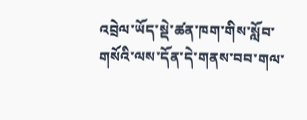འབྲེལ་ཡོད་སྡེ་ཚན་ཁག་གིས་སློབ་གསོའི་ལས་དོན་དེ་གནས་བབ་གལ་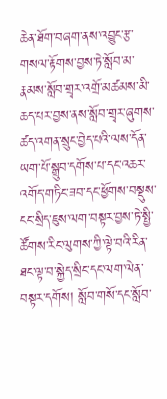ཆེན་ཐོག་བཞག་ནས་འབྱུང་རྩ་གསལ་རྟོགས་བྱས་ཏེ་སློབ་མ་རྣམས་སློབ་གྲྭར་འགྲོ་མཚམས་མི་ཆད་པར་བྱས་ནས་སློབ་གྲྭར་ཞུགས་ཚད་འགན་སྲུང་བྱེད་པའི་ལས་དོན་ཡག་པོ་སྒྲུབ་དགོས་པ་དང་འཆར་འགོད་གཏིང་ཟབ་དང་ཕྱོགས་བསྡུས་ངང་སྲིད་ཇུས་ལག་བསྟར་བྱས་ཏེ་སྤྱི་ཚོགས་རིང་ལུགས་ཀྱི་ལྟེ་བའི་རིན་ཐང་ལྟ་བ་སྐྱེད་སྲིང་དང་ལག་ལེན་བསྟར་དགོས། སློབ་གསོ་དང་སློབ་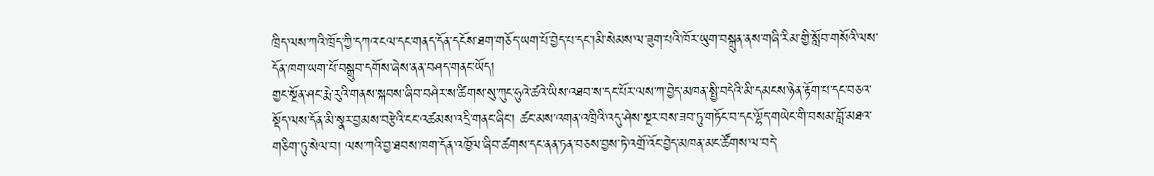ཁྲིད་ལས་ཀའི་ཁྲོད་ཀྱི་དཀའ་ངལ་དང་གནད་དོན་དངོས་ཐག་གཅོད་ཡག་པོ་བྱེད་པ་དང་།མི་སེམས་ལ་ཟུག་པའི་ཁོར་ཡུག་བསྐྲུན་ནས་གཞི་རིམ་གྱི་སློབ་གསོའི་ལས་དོན་ཁག་ཡག་པོ་བསྒྲུབ་དགོས་ཞེས་ནན་བཤད་གནང་ཡོད།
གྱང་སྔོན་ཤང་རྨེ་རུའི་གནས་སྐབས་ཞིབ་བཤེར་ས་ཚིགས་སུ་ཀུང་ཧུའེ་ཚའེ་ཡིས་འཐབ་ས་དང་པོར་ལས་ཀ་བྱེད་མཁན་སྤྱི་བདེའི་མི་དམངས་ཉེན་རྟོག་པ་དང་བཅའ་སྡོད་ལས་དོན་མི་སྣར་བྱམས་བརྩེའི་ངང་འཚམས་འདྲི་གནང་ཞིང་། ཚང་མས་འགན་འཁྲིའི་འདུ་ཤེས་སྔར་བས་ཟབ་ཏུ་གཏོང་བ་དང་ལྷོད་གཡེང་གི་བསམ་བློ་མཐའ་གཅིག་ཏུ་སེལ་བ། ལས་ཀའི་བྱ་ཐབས་ཁག་དོན་འཁྱོལ་ཞིབ་ཚགས་དང་ནན་ཏན་བཅས་བྱས་ཏེ་འགྲོ་འོང་བྱེད་མཁན་མང་ཚོགས་ལ་བདེ་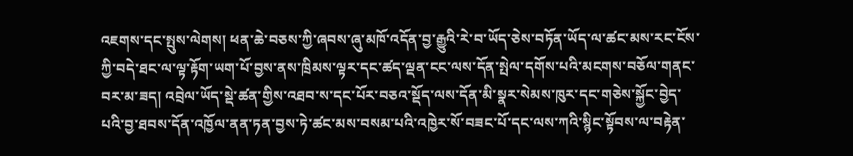འཇགས་དང་སྤུས་ལེགས། ཕན་ཆེ་བཅས་ཀྱི་ཞབས་ཞུ་མཁོ་འདོན་བྱ་རྒྱུའི་རེ་བ་ཡོད་ཅེས་བཏོན་ཡོད་ལ་ཚང་མས་རང་ངོས་ཀྱི་བདེ་ཐང་ལ་ལྟ་རྟོག་ཡག་པོ་བྱས་ནས་ཁྲིམས་ལྟར་དང་ཚད་ལྡན་ངང་ལས་དོན་སྤེལ་དགོས་པའི་མངགས་བཅོལ་གནང་བར་མ་ཟད། འབྲེལ་ཡོད་སྡེ་ཚན་གྱིས་འཐབ་ས་དང་པོར་བཅའ་སྡོད་ལས་དོན་མི་སྣར་སེམས་ཁུར་དང་གཅེས་སྐྱོང་བྱེད་པའི་བྱ་ཐབས་དོན་འཁྱོལ་ནན་ཏན་བྱས་ཏེ་ཚང་མས་བསམ་པའི་འཁྱེར་སོ་བཟང་པོ་དང་ལས་ཀའི་སྙིང་སྟོབས་ལ་བརྟེན་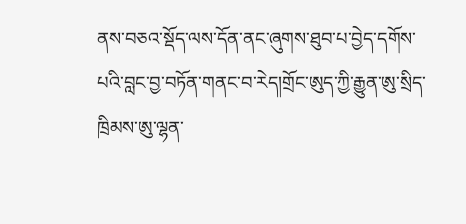ནས་བཅའ་སྡོད་ལས་དོན་ནང་ཞུགས་ཐུབ་པ་བྱེད་དགོས་པའི་བླང་བྱ་བཏོན་གནང་བ་རེད།གྲོང་ཨུད་ཀྱི་རྒྱུན་ཨུ་སྲིད་ཁྲིམས་ཨུ་ལྷན་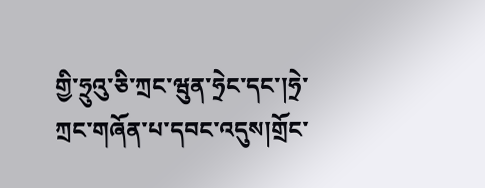གྱི་ཧྲུའུ་ཅི་ཀྲང་ཝུན་ཧྲེང་དང་།ཧྲེ་ཀྲང་གཞོན་པ་དབང་འདུས།གྲོང་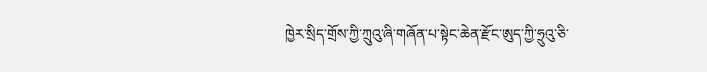ཁྱེར་སྲིད་གྲོས་ཀྱི་ཀྲུའུ་ཞི་གཞོན་པ་སྟེང་ཆེན་རྫོང་ཨུད་ཀྱི་ཧྲུའུ་ཅི་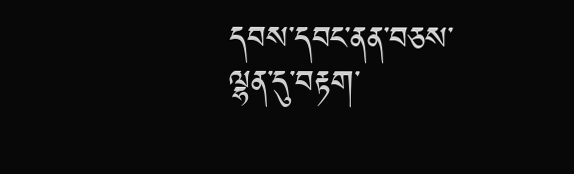དབས་དབང་ནན་བཅས་ལྷན་དུ་བརྟག་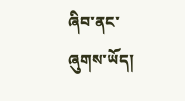ཞིབ་ནང་ཞུགས་ཡོད།